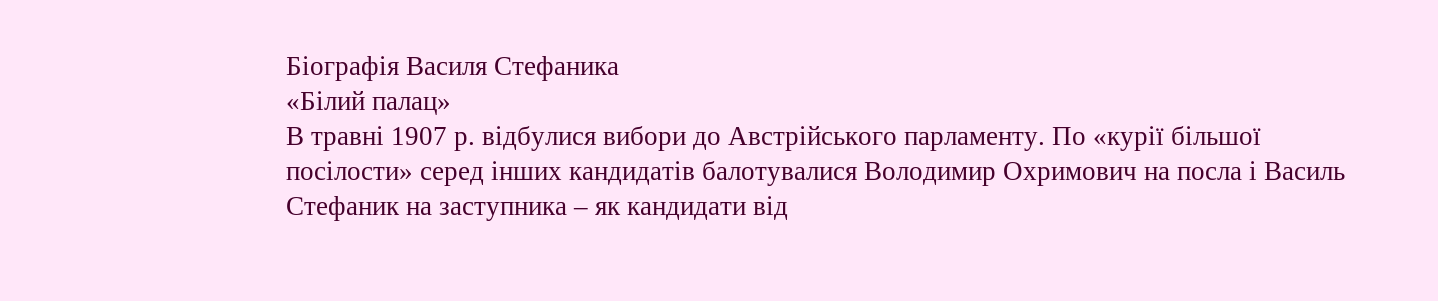Біографія Василя Стефаника
«Білий палац»
В травні 1907 р. відбулися вибори до Австрійського парламенту. По «курії більшої посілости» серед інших кандидатів балотувалися Володимир Охримович на посла і Василь Стефаник на заступника – як кандидати від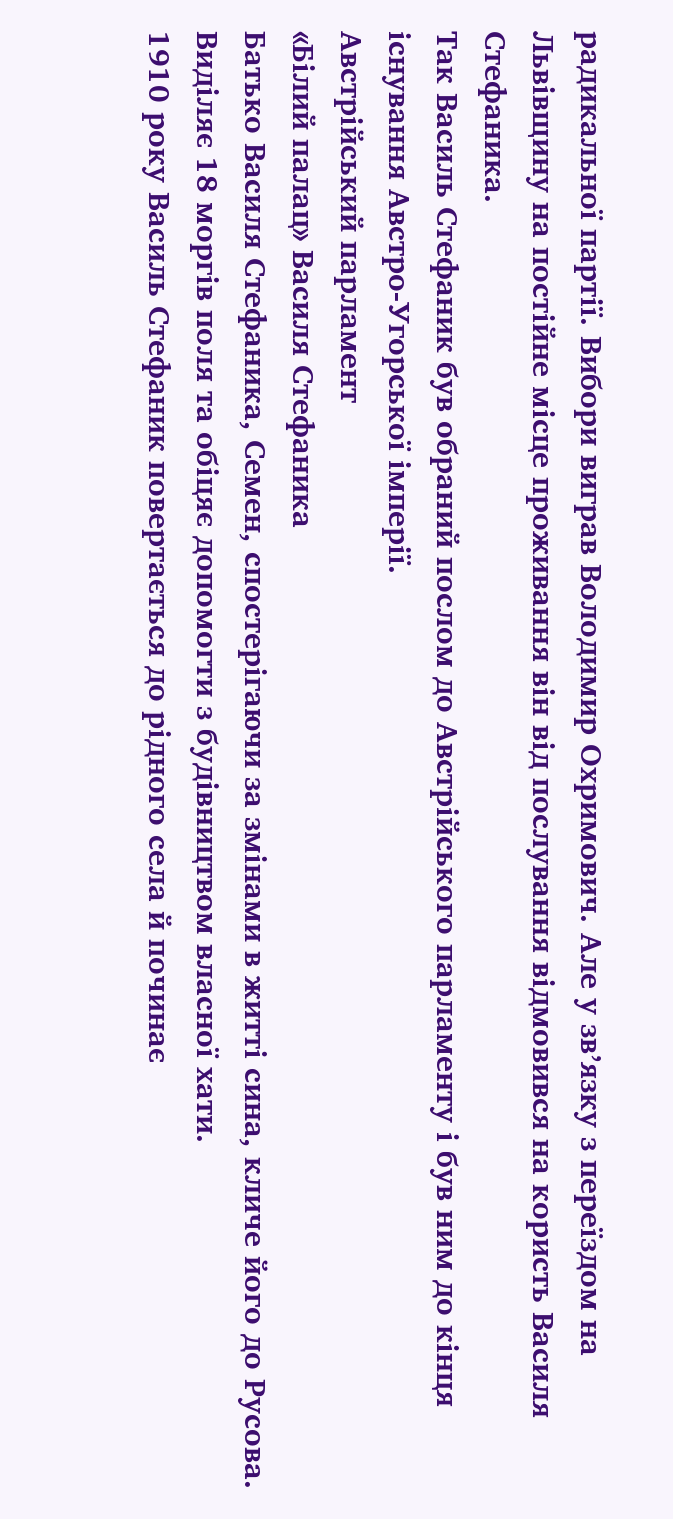радикальної партії. Вибори виграв Володимир Охримович. Але у зв’язку з переїздом на Львівщину на постійне місце проживання він від послування відмовився на користь Василя Стефаника.
Так Василь Стефаник був обраний послом до Австрійського парламенту і був ним до кінця існування Австро-Угорської імперії.
Австрійський парламент
«Білий палац» Василя Стефаника
Батько Василя Стефаника, Семен, спостерігаючи за змінами в житті сина, кличе його до Русова. Виділяє 18 моргів поля та обіцяє допомогти з будівництвом власної хати.
1910 року Василь Стефаник повертається до рідного села й починає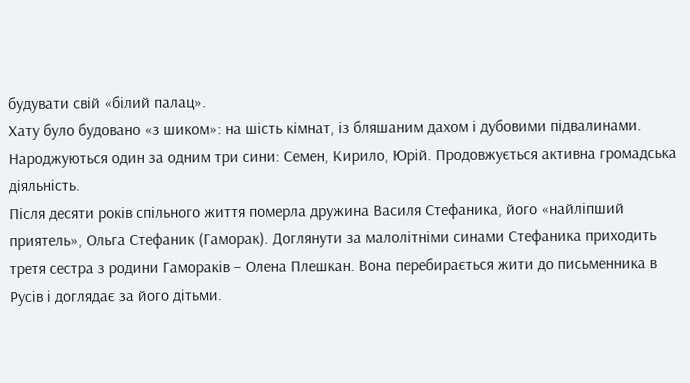будувати свій «білий палац».
Хату було будовано «з шиком»: на шість кімнат, із бляшаним дахом і дубовими підвалинами. Народжуються один за одним три сини: Семен, Кирило, Юрій. Продовжується активна громадська діяльність.
Після десяти років спільного життя померла дружина Василя Стефаника, його «найліпший приятель», Ольга Стефаник (Гаморак). Доглянути за малолітніми синами Стефаника приходить третя сестра з родини Гамораків – Олена Плешкан. Вона перебирається жити до письменника в Русів і доглядає за його дітьми.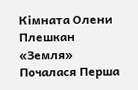Кімната Олени Плешкан
«Земля»
Почалася Перша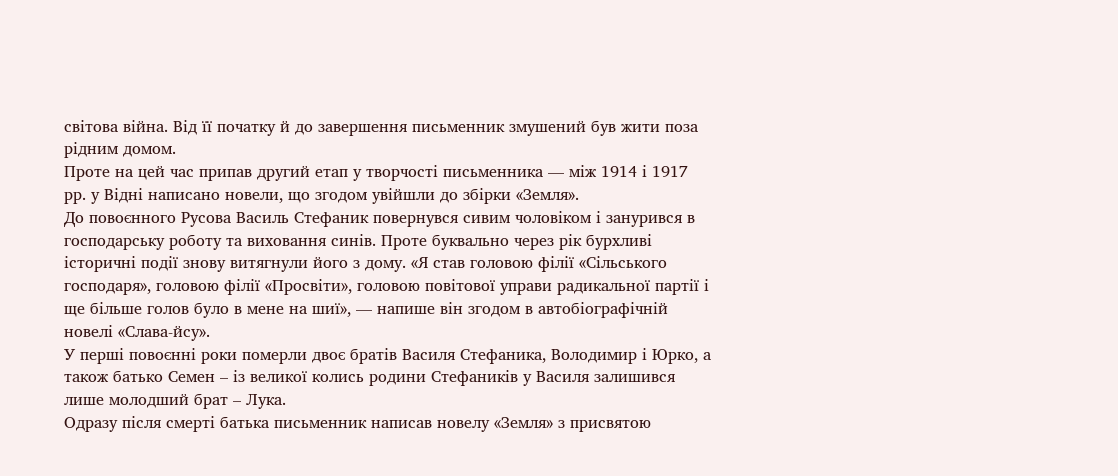світова війна. Від її початку й до завершення письменник змушений був жити поза рідним домом.
Проте на цей час припав другий етап у творчості письменника — між 1914 і 1917 рр. у Відні написано новели, що згодом увійшли до збірки «Земля».
До повоєнного Русова Василь Стефаник повернувся сивим чоловіком і занурився в господарську роботу та виховання синів. Проте буквально через рік бурхливі історичні події знову витягнули його з дому. «Я став головою філії «Сільського господаря», головою філії «Просвіти», головою повітової управи радикальної партії і ще більше голов було в мене на шиї», — напише він згодом в автобіографічній новелі «Слава-йсу».
У перші повоєнні роки померли двоє братів Василя Стефаника, Володимир і Юрко, а також батько Семен – із великої колись родини Стефаників у Василя залишився лише молодший брат – Лука.
Одразу після смерті батька письменник написав новелу «Земля» з присвятою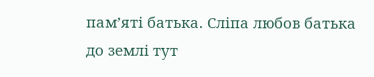пам’яті батька. Сліпа любов батька до землі тут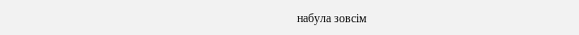набула зовсім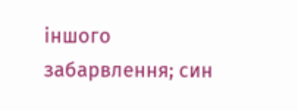іншого забарвлення; син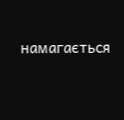намагається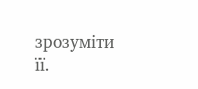зрозуміти її.